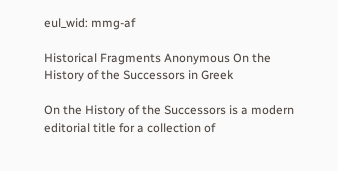eul_wid: mmg-af

Historical Fragments Anonymous On the History of the Successors in Greek

On the History of the Successors is a modern editorial title for a collection of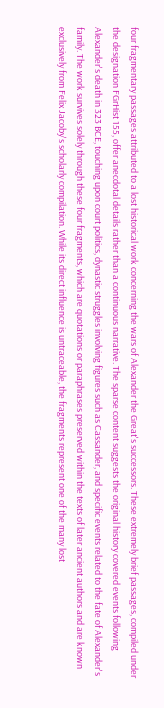four fragmentary passages attributed to a lost historical work concerning the wars of Alexander the Great's successors. These extremely brief passages, compiled under the designation FGrHist 155, offer anecdotal details rather than a continuous narrative. The sparse content suggests the original history covered events following Alexander's death in 323 BCE, touching upon court politics, dynastic struggles involving figures such as Cassander, and specific events related to the fate of Alexander's family. The work survives solely through these four fragments, which are quotations or paraphrases preserved within the texts of later ancient authors and are known exclusively from Felix Jacoby's scholarly compilation. While its direct influence is untraceable, the fragments represent one of the many lost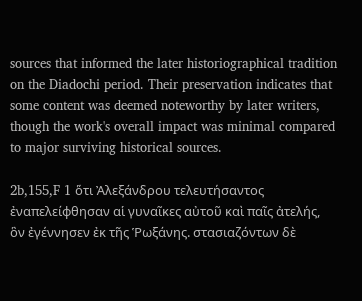sources that informed the later historiographical tradition on the Diadochi period. Their preservation indicates that some content was deemed noteworthy by later writers, though the work's overall impact was minimal compared to major surviving historical sources.

2b,155,F 1 ὅτι Ἀλεξάνδρου τελευτήσαντος ἐναπελείφθησαν αἱ γυναῖκες αὐτοῦ καὶ παῖς ἀτελής, ὃν ἐγέννησεν ἐκ τῆς Ῥωξάνης. στασιαζόντων δὲ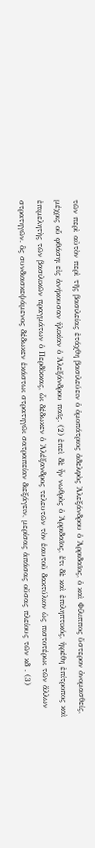τῶν περὶ αὐτὸν περὶ τῆς βασιλείας ἐτάχθη βασιλεύειν ὁ ὁμοπάτριος ἀδελφὸς Ἀλεξάνδρου ὁ Ἀρριδαῖος, ὁ καὶ Φίλιππος ὕστερον ὀνομασθείς, μέχρις οὗ φθάσηι εἰς ἀνήκουσαν ἡλικίαν ὁ Ἀλεξάνδρου παῖς. (2) ἐπεὶ δὲ ἦν νωθρὸς ὁ Ἀρριδαῖος, ἔτι δὲ καὶ ἐπιληπτικός, ἡιρέθη ἐπίτροπος καὶ ἐπιμελητὴς τῶν βασιλικῶν πραγμάτων ὁ Περδίκκας, ὧι δέδωκεν ὁ Ἀλέξανδρος τελευτῶν τὸν ἑαυτοῦ δακτύλιον ὡς πιστοτέρωι τῶν ἄλλων στρατηγῶν. ὃς συνδιασκεψάμενος δέδωκεν ἑκάστωι στρατηγῶι σατραπείαν διεξάγειν, μερίσας ἁπάσας οὔσας πλείους τῶν κδ . (3)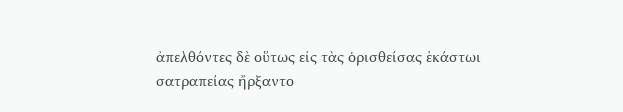ἀπελθόντες δὲ οὕτως εἰς τὰς ὁρισθείσας ἑκάστωι σατραπείας ἤρξαντο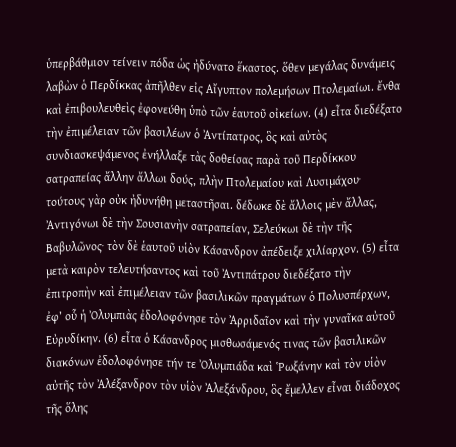ὑπερβάθμιον τείνειν πόδα ὡς ἠδύνατο ἕκαστος. ὅθεν μεγάλας δυνάμεις λαβὼν ὁ Περδίκκας ἀπῆλθεν εἰς Αἴγυπτον πολεμήσων Πτολεμαίωι. ἔνθα καὶ ἐπιβουλευθεὶς ἐφονεύθη ὑπὸ τῶν ἑαυτοῦ οἰκείων. (4) εἶτα διεδέξατο τὴν ἐπιμέλειαν τῶν βασιλέων ὁ Ἀντίπατρος, ὃς καὶ αὐτὸς συνδιασκεψάμενος ἐνήλλαξε τὰς δοθείσας παρὰ τοῦ Περδίκκου σατραπείας ἄλλην ἄλλωι δούς, πλὴν Πτολεμαίου καὶ Λυσιμάχου· τούτους γὰρ οὐκ ἠδυνήθη μεταστῆσαι. δέδωκε δὲ ἄλλοις μὲν ἄλλας, Ἀντιγόνωι δὲ τὴν Σουσιανὴν σατραπείαν, Σελεύκωι δὲ τὴν τῆς Βαβυλῶνος· τὸν δὲ ἑαυτοῦ υἱὸν Κάσανδρον ἀπέδειξε χιλίαρχον. (5) εἶτα μετὰ καιρὸν τελευτήσαντος καὶ τοῦ Ἀντιπάτρου διεδέξατο τὴν ἐπιτροπὴν καὶ ἐπιμέλειαν τῶν βασιλικῶν πραγμάτων ὁ Πολυσπέρχων, ἐφ’ οὗ ἡ Ὀλυμπιὰς ἐδολοφόνησε τὸν Ἀρριδαῖον καὶ τὴν γυναῖκα αὐτοῦ Εὐρυδίκην. (6) εἶτα ὁ Κάσανδρος μισθωσάμενός τινας τῶν βασιλικῶν διακόνων ἐδολοφόνησε τήν τε Ὀλυμπιάδα καὶ Ῥωξάνην καὶ τὸν υἱὸν αὐτῆς τὸν Ἀλέξανδρον τὸν υἱὸν Ἀλεξάνδρου, ὃς ἔμελλεν εἶναι διάδοχος τῆς ὅλης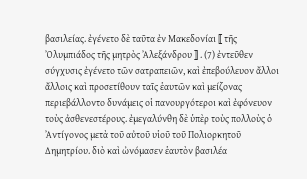βασιλείας. ἐγένετο δὲ ταῦτα ἐν Μακεδονίαι ⟦ τῆς Ὀλυμπιάδος τῆς μητρὸς Ἀλεξάνδρου ⟧ . (7) ἐντεῦθεν σύγχυσις ἐγένετο τῶν σατραπειῶν, καὶ ἐπεβούλευον ἄλλοι ἄλλοις καὶ προσετίθουν ταῖς ἑαυτῶν καὶ μείζονας περιεβάλλοντο δυνάμεις οἱ πανουργότεροι καὶ ἐφόνευον τοὺς ἀσθενεστέρους. ἐμεγαλύνθη δὲ ὑπὲρ τοὺς πολλοὺς ὁ Ἀντίγονος μετὰ τοῦ αὐτοῦ υἱοῦ τοῦ Πολιορκητοῦ Δημητρίου. διὸ καὶ ὠνόμασεν ἑαυτὸν βασιλέα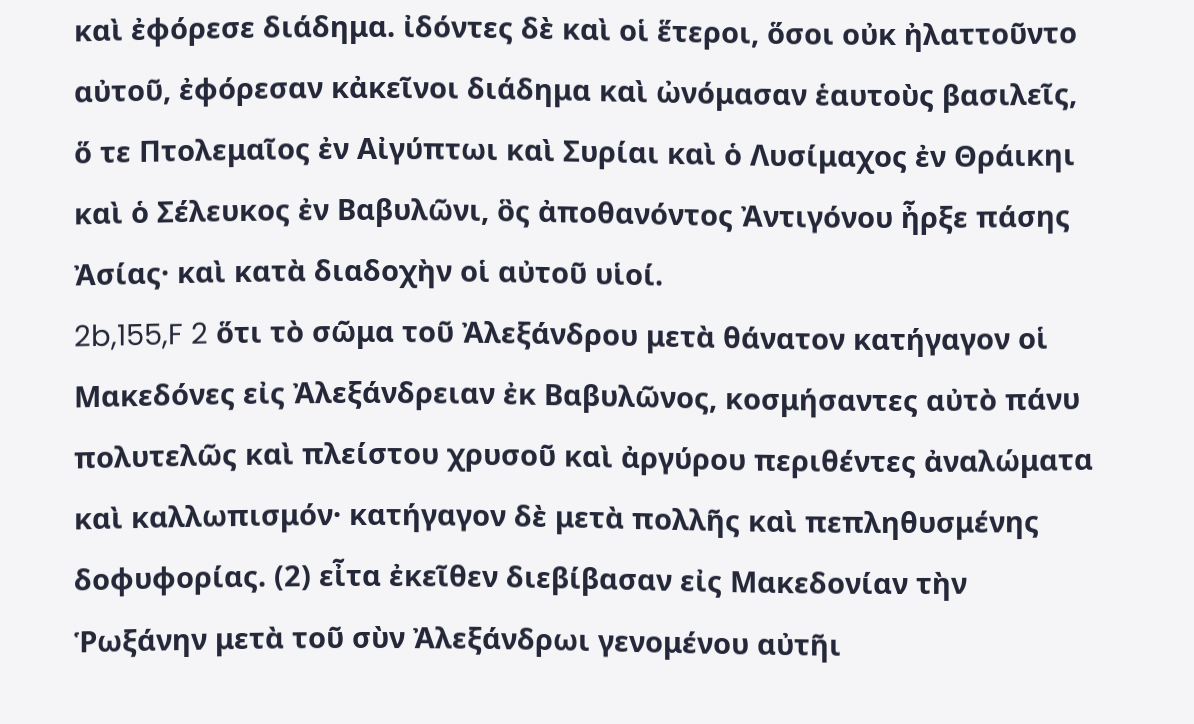καὶ ἐφόρεσε διάδημα. ἰδόντες δὲ καὶ οἱ ἕτεροι, ὅσοι οὐκ ἠλαττοῦντο αὐτοῦ, ἐφόρεσαν κἀκεῖνοι διάδημα καὶ ὠνόμασαν ἑαυτοὺς βασιλεῖς, ὅ τε Πτολεμαῖος ἐν Αἰγύπτωι καὶ Συρίαι καὶ ὁ Λυσίμαχος ἐν Θράικηι καὶ ὁ Σέλευκος ἐν Βαβυλῶνι, ὃς ἀποθανόντος Ἀντιγόνου ἦρξε πάσης Ἀσίας· καὶ κατὰ διαδοχὴν οἱ αὐτοῦ υἱοί.
2b,155,F 2 ὅτι τὸ σῶμα τοῦ Ἀλεξάνδρου μετὰ θάνατον κατήγαγον οἱ Μακεδόνες εἰς Ἀλεξάνδρειαν ἐκ Βαβυλῶνος, κοσμήσαντες αὐτὸ πάνυ πολυτελῶς καὶ πλείστου χρυσοῦ καὶ ἀργύρου περιθέντες ἀναλώματα καὶ καλλωπισμόν· κατήγαγον δὲ μετὰ πολλῆς καὶ πεπληθυσμένης δοφυφορίας. (2) εἶτα ἐκεῖθεν διεβίβασαν εἰς Μακεδονίαν τὴν Ῥωξάνην μετὰ τοῦ σὺν Ἀλεξάνδρωι γενομένου αὐτῆι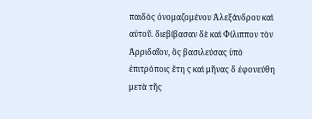παιδὸς ὀνομαζομένου Ἀλεξάνδρου καὶ αὐτοῦ. διεβίβασαν δὲ καὶ Φίλιππον τὸν Ἀρριδαῖον, ὃς βασιλεύσας ὑπὸ ἐπιτρόποις ἔτη ϛ καὶ μῆνας δ ἐφονεύθη μετὰ τῆς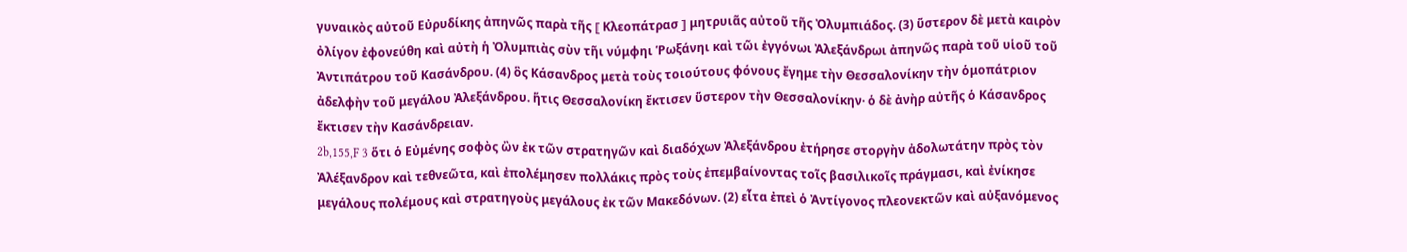γυναικὸς αὐτοῦ Εὐρυδίκης ἀπηνῶς παρὰ τῆς ⟦ Κλεοπάτρασ ⟧ μητρυιᾶς αὐτοῦ τῆς Ὀλυμπιάδος. (3) ὕστερον δὲ μετὰ καιρὸν ὀλίγον ἐφονεύθη καὶ αὐτὴ ἡ Ὀλυμπιὰς σὺν τῆι νύμφηι Ῥωξάνηι καὶ τῶι ἐγγόνωι Ἀλεξάνδρωι ἀπηνῶς παρὰ τοῦ υἱοῦ τοῦ Ἀντιπάτρου τοῦ Κασάνδρου. (4) ὃς Κάσανδρος μετὰ τοὺς τοιούτους φόνους ἔγημε τὴν Θεσσαλονίκην τὴν ὁμοπάτριον ἀδελφὴν τοῦ μεγάλου Ἀλεξάνδρου. ἥτις Θεσσαλονίκη ἔκτισεν ὕστερον τὴν Θεσσαλονίκην· ὁ δὲ ἀνὴρ αὐτῆς ὁ Κάσανδρος ἔκτισεν τὴν Κασάνδρειαν.
2b,155,F 3 ὅτι ὁ Εὐμένης σοφὸς ὢν ἐκ τῶν στρατηγῶν καὶ διαδόχων Ἀλεξάνδρου ἐτήρησε στοργὴν ἀδολωτάτην πρὸς τὸν Ἀλέξανδρον καὶ τεθνεῶτα, καὶ ἐπολέμησεν πολλάκις πρὸς τοὺς ἐπεμβαίνοντας τοῖς βασιλικοῖς πράγμασι, καὶ ἐνίκησε μεγάλους πολέμους καὶ στρατηγοὺς μεγάλους ἐκ τῶν Μακεδόνων. (2) εἶτα ἐπεὶ ὁ Ἀντίγονος πλεονεκτῶν καὶ αὐξανόμενος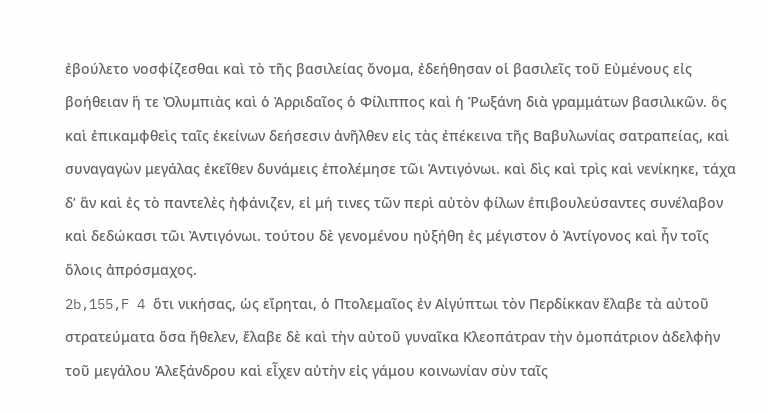ἐβούλετο νοσφίζεσθαι καὶ τὸ τῆς βασιλείας ὄνομα, ἐδεήθησαν οἱ βασιλεῖς τοῦ Εὐμένους εἰς βοήθειαν ἥ τε Ὀλυμπιὰς καὶ ὁ Ἀρριδαῖος ὁ Φίλιππος καὶ ἡ Ῥωξάνη διὰ γραμμάτων βασιλικῶν. ὃς καὶ ἐπικαμφθεὶς ταῖς ἐκείνων δεήσεσιν ἀνῆλθεν εἰς τὰς ἐπέκεινα τῆς Βαβυλωνίας σατραπείας, καὶ συναγαγὼν μεγάλας ἐκεῖθεν δυνάμεις ἐπολέμησε τῶι Ἀντιγόνωι. καὶ δὶς καὶ τρὶς καὶ νενίκηκε, τάχα δ’ ἂν καὶ ἐς τὸ παντελὲς ἠφάνιζεν, εἰ μή τινες τῶν περὶ αὐτὸν φίλων ἐπιβουλεύσαντες συνέλαβον καὶ δεδώκασι τῶι Ἀντιγόνωι. τούτου δὲ γενομένου ηὐξήθη ἐς μέγιστον ὁ Ἀντίγονος καὶ ἦν τοῖς ὅλοις ἀπρόσμαχος.
2b,155,F 4 ὅτι νικήσας, ὡς εἴρηται, ὁ Πτολεμαῖος ἐν Αἰγύπτωι τὸν Περδίκκαν ἔλαβε τὰ αὐτοῦ στρατεύματα ὅσα ἤθελεν, ἔλαβε δὲ καὶ τὴν αὐτοῦ γυναῖκα Κλεοπάτραν τὴν ὁμοπάτριον ἀδελφὴν τοῦ μεγάλου Ἀλεξάνδρου καὶ εἶχεν αὐτὴν εἰς γάμου κοινωνίαν σὺν ταῖς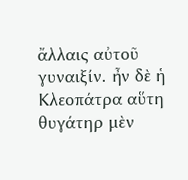ἄλλαις αὐτοῦ γυναιξίν. ἦν δὲ ἡ Κλεοπάτρα αὕτη θυγάτηρ μὲν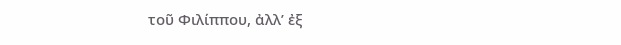τοῦ Φιλίππου, ἀλλ’ ἐξ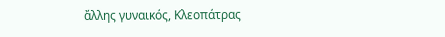ἄλλης γυναικός, Κλεοπάτρας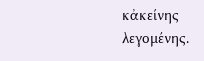κἀκείνης λεγομένης.